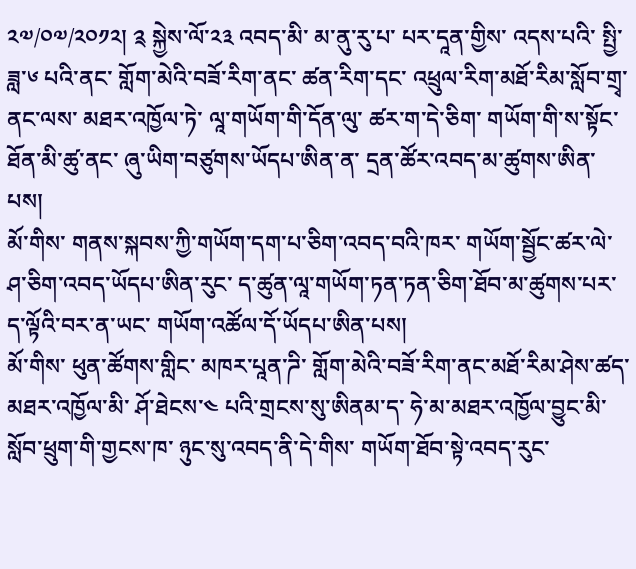༢༧/༠༧/༢༠༡༢། ༉ སྐྱེས་ལོ་༢༣ འབད་མི་ མ་ནུ་རུ་པ་ པར་དཱན་གྱིས་ འདས་པའི་ སྤྱི་ཟླ་༦ པའི་ནང་ གློག་མེའི་བཟོ་རིག་ནང་ ཚན་རིག་དང་ འཕྲུལ་རིག་མཐོ་རིམ་སློབ་གྲྭ་ནང་ལས་ མཐར་འཁྱོལ་ཏེ་ ལཱ་གཡོག་གི་དོན་ལུ་ ཚར་ག་དེ་ཅིག་ གཡོག་གི་ས་སྟོང་ཐོན་མི་ཚུ་ནང་ ཞུ་ཡིག་བཙུགས་ཡོདཔ་ཨིན་ན་ དྲན་ཚོར་འབད་མ་ཚུགས་ཨིན་པས།
མོ་གིས་ གནས་སྐབས་ཀྱི་གཡོག་དག་པ་ཅིག་འབད་བའི་ཁར་ གཡོག་སྦྱོང་ཚར་ལེ་ཤ་ཅིག་འབད་ཡོདཔ་ཨིན་རུང་ ད་ཚུན་ལཱ་གཡོག་ཏན་ཏན་ཅིག་ཐོབ་མ་ཚུགས་པར་ ད་ལྟོའི་བར་ན་ཡང་ གཡོག་འཚོལ་དོ་ཡོདཔ་ཨིན་པས།
མོ་གིས་ ཕུན་ཚོགས་གླིང་ མཁར་པཱན་ཌི་ གློག་མེའི་བཟོ་རིག་ནང་མཐོ་རིམ་ཤེས་ཚད་ མཐར་འཁྱོལ་མི་ ཤོ་ཐེངས་༤ པའི་གྲངས་སུ་ཨིནམ་ད་ ཧེ་མ་མཐར་འཁྱོལ་བྱུང་མི་ སློབ་ཕྲུག་གི་གྱངས་ཁ་ ཉུང་སུ་འབད་ནི་དེ་གིས་ གཡོག་ཐོབ་སྟེ་འབད་རུང་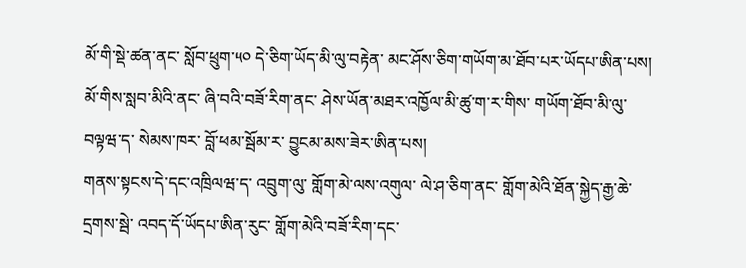མོ་གི་སྡེ་ཚན་ནང་ སློབ་ཕྲུག་༥༠ དེ་ཅིག་ཡོད་མི་ལུ་བརྟེན་ མང་ཤོས་ཅིག་གཡོག་མ་ཐོབ་པར་ཡོདཔ་ཨིན་པས།
མོ་གིས་སླབ་མིའི་ནང་ ཞི་བའི་བཟོ་རིག་ནང་ ཤེས་ཡོན་མཐར་འཁྱོལ་མི་ཚུ་ག་ར་གིས་ གཡོག་ཐོབ་མི་ལུ་བལྟཝ་ད་ སེམས་ཁར་ བློ་ཕམ་སྦོམ་ར་ བྱུངམ་མས་ཟེར་ཨིན་པས།
གནས་སྟངས་དེ་དང་འཁྲིལཝ་ད་ འབྲུག་ལུ་ གློག་མེ་ལས་འགུལ་ ལེ་ཤ་ཅིག་ནང་ གློག་མེའི་ཐོན་སྐྱེད་རྒྱ་ཆེ་དྲགས་སྦེ་ འབད་དོ་ཡོདཔ་ཨིན་རུང་ གློག་མེའི་བཟོ་རིག་དང་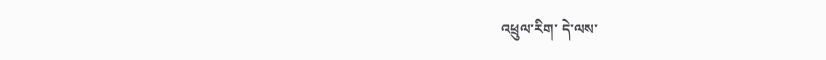འཕྲུལ་རིག་ དེ་ལས་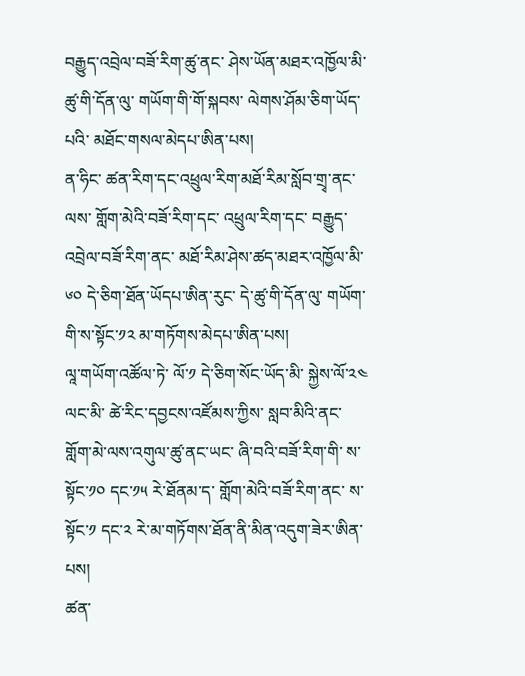བརྒྱུད་འབྲེལ་བཟོ་རིག་ཚུ་ནང་ ཤེས་ཡོན་མཐར་འཁྱོལ་མི་ཚུ་གི་དོན་ལུ་ གཡོག་གི་གོ་སྐབས་ ལེགས་ཤོམ་ཅིག་ཡོད་པའི་ མཐོང་གསལ་མེདཔ་ཨིན་པས།
ན་ཧིང་ ཚན་རིག་དང་འཕྲུལ་རིག་མཐོ་རིམ་སློབ་གྲྭ་ནང་ལས་ གློག་མེའི་བཟོ་རིག་དང་ འཕྲུལ་རིག་དང་ བརྒྱུད་འབྲེལ་བཟོ་རིག་ནང་ མཐོ་རིམ་ཤེས་ཚད་མཐར་འཁྱོལ་མི་༦༠ དེ་ཅིག་ཐོན་ཡོདཔ་ཨིན་རུང་ དེ་ཚུ་གི་དོན་ལུ་ གཡོག་གི་ས་སྟོང་༡༢ མ་གཏོགས་མེདཔ་ཨིན་པས།
ལཱ་གཡོག་འཚོལ་ཏེ་ ལོ་༡ དེ་ཅིག་སོང་ཡོད་མི་ སྐྱེས་ལོ་༢༤ ལང་མི་ ཚེ་རིང་དབྱངས་འཛོམས་ཀྱིས་ སླབ་མིའི་ནང་ གློག་མེ་ལས་འགུལ་ཚུ་ནང་ཡང་ ཞི་བའི་བཟོ་རིག་གི་ ས་སྟོང་༡༠ དང་༡༥ རེ་ཐོནམ་ད་ གློག་མེའི་བཟོ་རིག་ནང་ ས་སྟོང་༡ དང་༢ རེ་མ་གཏོགས་ཐོན་ནི་མིན་འདུག་ཟེར་ཨིན་པས།
ཚན་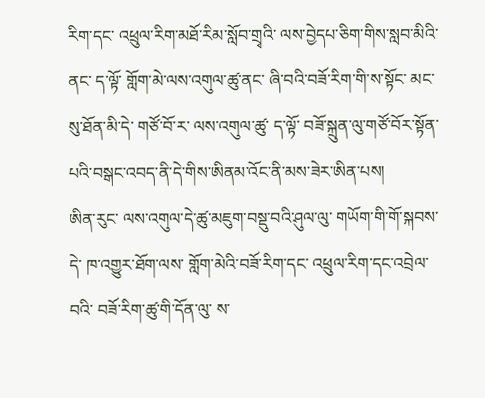རིག་དང་ འཕྲུལ་རིག་མཐོ་རིམ་སློབ་གྲྭའི་ ལས་བྱེདཔ་ཅིག་གིས་སླབ་མིའི་ནང་ ད་ལྟོ་ གློག་མེ་ལས་འགུལ་ཚུ་ནང་ ཞི་བའི་བཟོ་རིག་གི་ས་སྟོང་ མང་སུ་ཐོན་མི་དེ་ གཙོ་བོ་ར་ ལས་འགུལ་ཚུ་ ད་ལྟོ་ བཟོ་སྐྲུན་ལུ་གཙོ་བོར་སྟོན་པའི་བསྒང་འབད་ནི་དེ་གིས་ཨིནམ་འོང་ནི་མས་ཟེར་ཨིན་པས།
ཨིན་རུང་ ལས་འགུལ་དེ་ཚུ་མཇུག་བསྡུ་བའི་ཤུལ་ལུ་ གཡོག་གི་གོ་སྐབས་དེ་ ཁ་འགྱུར་ཐོག་ལས་ གློག་མེའི་བཟོ་རིག་དང་ འཕྲུལ་རིག་དང་འབྲེལ་བའི་ བཟོ་རིག་ཚུ་གི་དོན་ལུ་ ས་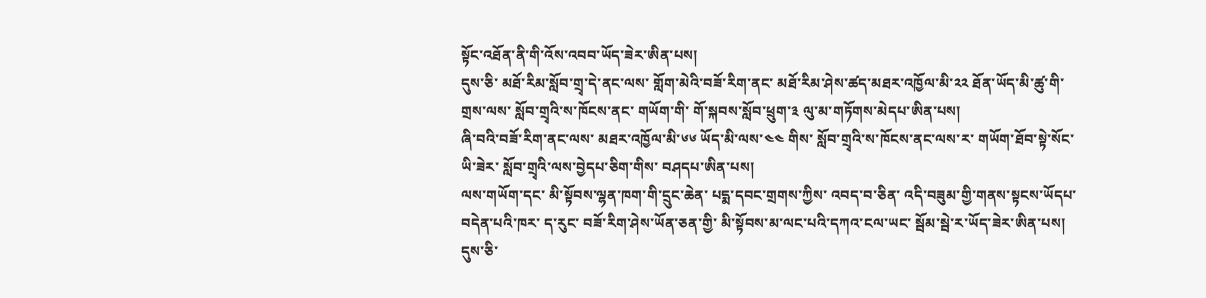སྟོང་འཐོན་ནི་གི་འོས་འབབ་ཡོད་ཟེར་ཨིན་པས།
དུས་ཅི་ མཐོ་རིམ་སློབ་གྲྭ་དེ་ནང་ལས་ གློག་མེའི་བཟོ་རིག་ནང་ མཐོ་རིམ་ཤེས་ཚད་མཐར་འཁྱོལ་མི་༢༢ ཐོན་ཡོད་མི་ཚུ་གི་གྲས་ལས་ སློབ་གྲྭའི་ས་ཁོངས་ནང་ གཡོག་གི་ གོ་སྐབས་སློབ་ཕྲུག་༣ ལུ་མ་གཏོགས་མེདཔ་ཨིན་པས།
ཞི་བའི་བཟོ་རིག་ནང་ལས་ མཐར་འཁྱོལ་མི་༦༦ ཡོད་མི་ལས་༤༤ གིས་ སློབ་གྲྭའི་ས་ཁོངས་ནང་ལས་ར་ གཡོག་ཐོབ་སྟེ་སོང་ཡི་ཟེར་ སློབ་གྲྭའི་ལས་བྱེདཔ་ཅིག་གིས་ བཤདཔ་ཨིན་པས།
ལས་གཡོག་དང་ མི་སྟོབས་ལྷན་ཁག་གི་དྲུང་ཆེན་ པདྨ་དབང་གྲགས་ཀྱིས་ འབད་བ་ཅིན་ འདི་བཟུམ་གྱི་གནས་སྟངས་ཡོདཔ་བདེན་པའི་ཁར་ ད་རུང་ བཟོ་རིག་ཤེས་ཡོན་ཅན་གྱི་ མི་སྟོབས་མ་ལང་པའི་དཀའ་ངལ་ཡང་ སྦོམ་སྦེ་ར་ཡོད་ཟེར་ཨིན་པས།
དུས་ཅི་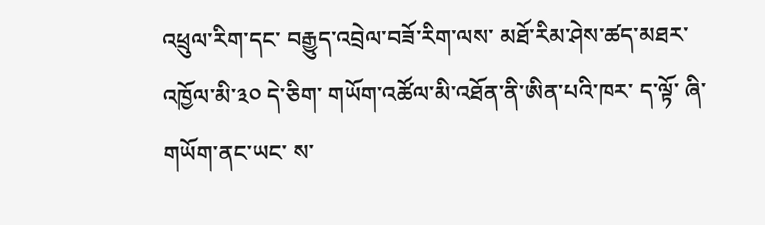འཕྲུལ་རིག་དང་ བརྒྱུད་འབྲེལ་བཟོ་རིག་ལས་ མཐོ་རིམ་ཤེས་ཚད་མཐར་འཁྱོལ་མི་༣༠ དེ་ཅིག་ གཡོག་འཚོལ་མི་འཐོན་ནི་ཨིན་པའི་ཁར་ ད་ལྟོ་ ཞི་གཡོག་ནང་ཡང་ ས་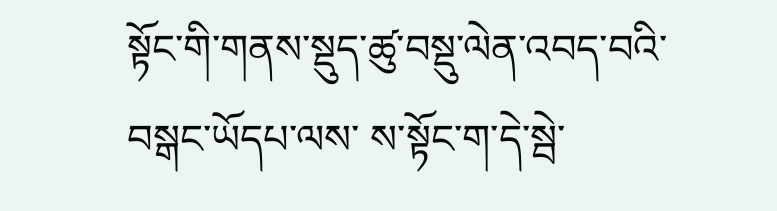སྟོང་གི་གནས་སྡུད་ཚུ་བསྡུ་ལེན་འབད་བའི་བསྒང་ཡོདཔ་ལས་ ས་སྟོང་ག་དེ་སྦེ་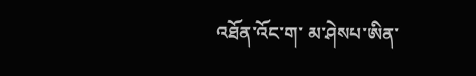འཐོན་འོང་ག་ མ་ཤེསཔ་ཨིན་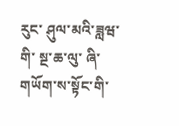རུང་ ཤུལ་མའི་ཟླཝ་གི་ སྔ་ཆ་ལུ་ ཞི་གཡོག་ས་སྟོང་གི་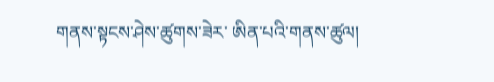གནས་སྟངས་ཤེས་ཚུགས་ཟེར་ ཨིན་པའི་གནས་ཚུལ།